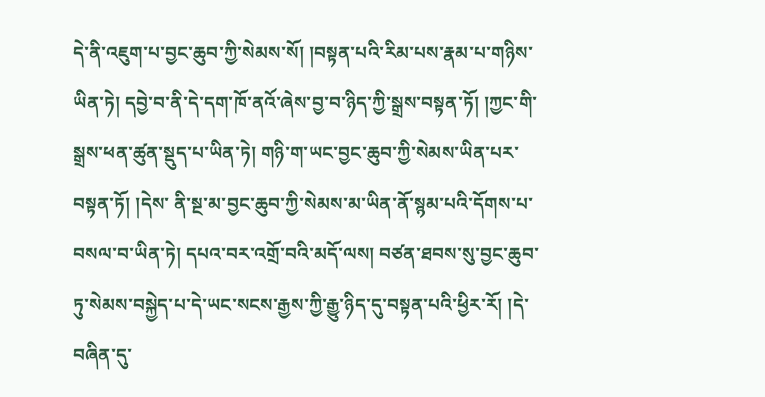དེ་ནི་འཇུག་པ་བྱང་ཆུབ་ཀྱི་སེམས་སོ། །བསྟན་པའི་རིམ་པས་རྣམ་པ་གཉིས་ཡིན་ཏེ། དབྱེ་བ་ནི་དེ་དག་ཁོ་ནའོ་ཞེས་བྱ་བ་ཉིད་ཀྱི་སྒྲས་བསྟན་ཏོ། །ཀྱང་གི་སྒྲས་ཕན་ཚུན་སྡུད་པ་ཡིན་ཏེ། གཉི་ག་ཡང་བྱང་ཆུབ་ཀྱི་སེམས་ཡིན་པར་བསྟན་ཏོ། །དེས་ ནི་སྔ་མ་བྱང་ཆུབ་ཀྱི་སེམས་མ་ཡིན་ནོ་སྙམ་པའི་དོགས་པ་བསལ་བ་ཡིན་ཏེ། དཔའ་བར་འགྲོ་བའི་མདོ་ལས། བཙན་ཐབས་སུ་བྱང་ཆུབ་ཏུ་སེམས་བསྐྱེད་པ་དེ་ཡང་སངས་རྒྱས་ཀྱི་རྒྱུ་ཉིད་དུ་བསྟན་པའི་ཕྱིར་རོ། །དེ་བཞིན་དུ་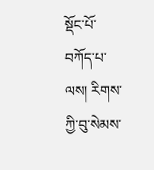སྡོང་པོ་བཀོད་པ་ལས། རིགས་ཀྱི་བུ་སེམས་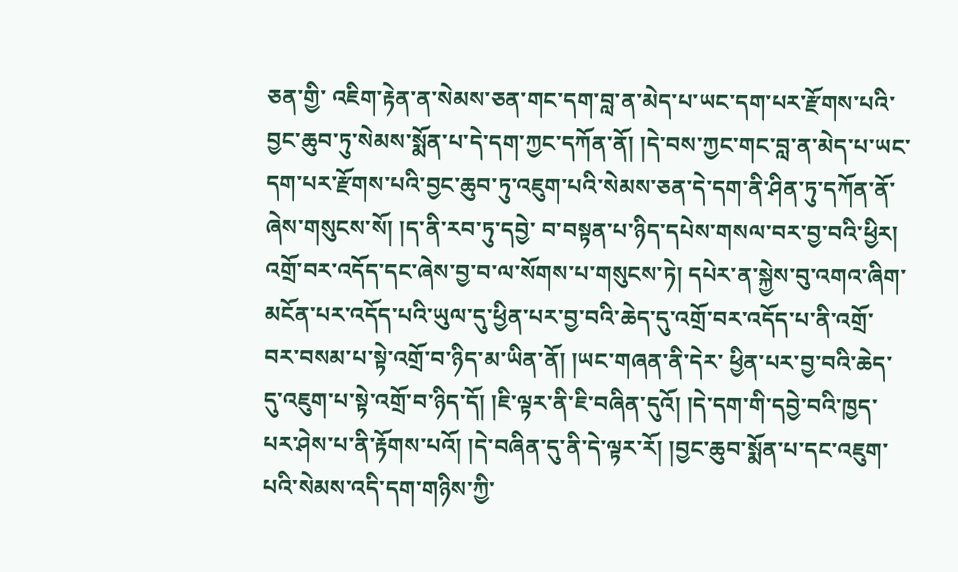ཅན་གྱི་ འཇིག་རྟེན་ན་སེམས་ཅན་གང་དག་བླ་ན་མེད་པ་ཡང་དག་པར་རྫོགས་པའི་བྱང་ཆུབ་ཏུ་སེམས་སྨོན་པ་དེ་དག་ཀྱང་དཀོན་ནོ། །དེ་བས་ཀྱང་གང་བླ་ན་མེད་པ་ཡང་དག་པར་རྫོགས་པའི་བྱང་ཆུབ་ཏུ་འཇུག་པའི་སེམས་ཅན་དེ་དག་ནི་ཤིན་ཏུ་དཀོན་ནོ་ཞེས་གསུངས་སོ། །ད་ནི་རབ་ཏུ་དབྱེ་ བ་བསྟན་པ་ཉིད་དཔེས་གསལ་བར་བྱ་བའི་ཕྱིར། འགྲོ་བར་འདོད་དང་ཞེས་བྱ་བ་ལ་སོགས་པ་གསུངས་ཏེ། དཔེར་ན་སྐྱེས་བུ་འགའ་ཞིག་མངོན་པར་འདོད་པའི་ཡུལ་དུ་ཕྱིན་པར་བྱ་བའི་ཆེད་དུ་འགྲོ་བར་འདོད་པ་ནི་འགྲོ་བར་བསམ་པ་སྟེ་འགྲོ་བ་ཉིད་མ་ཡིན་ནོ། །ཡང་གཞན་ནི་དེར་ ཕྱིན་པར་བྱ་བའི་ཆེད་དུ་འཇུག་པ་སྟེ་འགྲོ་བ་ཉིད་དོ། །ཇི་ལྟར་ནི་ཇི་བཞིན་དུའོ། །དེ་དག་གི་དབྱེ་བའི་ཁྱད་པར་ཤེས་པ་ནི་རྟོགས་པའོ། །དེ་བཞིན་དུ་ནི་དེ་ལྟར་རོ། །བྱང་ཆུབ་སྨོན་པ་དང་འཇུག་པའི་སེམས་འདི་དག་གཉིས་ཀྱི་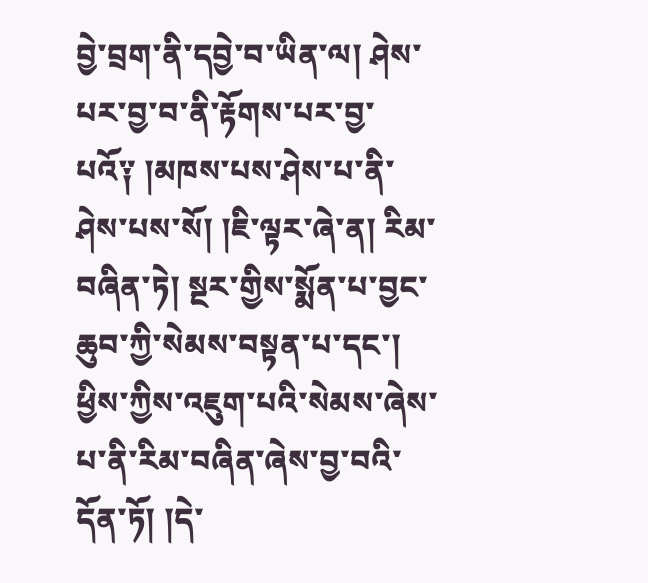བྱེ་བྲག་ནི་དབྱེ་བ་ཡིན་ལ། ཤེས་པར་བྱ་བ་ནི་རྟོགས་པར་བྱ་ པའོ༑ །མཁས་པས་ཤེས་པ་ནི་ཤེས་པས་སོ། །ཇི་ལྟར་ཞེ་ན། རིམ་བཞིན་ཏེ། སྔར་གྱིས་སྨོན་པ་བྱང་ཆུབ་ཀྱི་སེམས་བསྟན་པ་དང་། ཕྱིས་ཀྱིས་འཇུག་པའི་སེམས་ཞེས་པ་ནི་རིམ་བཞིན་ཞེས་བྱ་བའི་དོན་ཏོ། །དེ་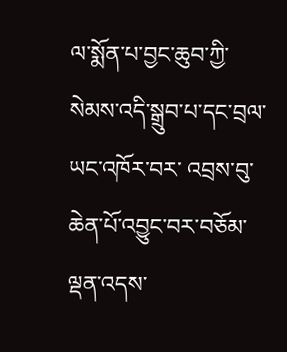ལ་སྨོན་པ་བྱང་ཆུབ་ཀྱི་སེམས་འདི་སྒྲུབ་པ་དང་བྲལ་ཡང་འཁོར་བར་ འབྲས་བུ་ཆེན་པོ་འབྱུང་བར་བཅོམ་ལྡན་འདས་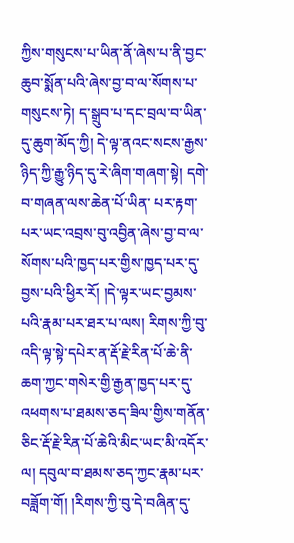ཀྱིས་གསུངས་པ་ཡིན་ནོ་ཞེས་པ་ནི་བྱང་ཆུབ་སྨོན་པའི་ཞེས་བྱ་བ་ལ་སོགས་པ་གསུངས་ཏེ། ད་སྒྲུབ་པ་དང་བྲལ་བ་ཡིན་དུ་ཆུག་མོད་ཀྱི། དེ་ལྟ་ནའང་སངས་རྒྱས་ཉིད་ཀྱི་རྒྱུ་ཉིད་དུ་རེ་ཞིག་གཞག་སྟེ། དགེ་བ་གཞན་ལས་ཆེན་པོ་ཡིན་ པར་རྟག་པར་ཡང་འབྲས་བུ་འབྱིན་ཞེས་བྱ་བ་ལ་སོགས་པའི་ཁྱད་པར་གྱིས་ཁྱད་པར་དུ་བྱས་པའི་ཕྱིར་རོ། །དེ་ལྟར་ཡང་བྱམས་པའི་རྣམ་པར་ཐར་པ་ལས། རིགས་ཀྱི་བུ་འདི་ལྟ་སྟེ་དཔེར་ན་རྡོ་རྗེ་རིན་པོ་ཆེ་ནི་ཆག་ཀྱང་གསེར་གྱི་རྒྱན་ཁྱད་པར་དུ་འཕགས་པ་ཐམས་ཅད་ཟིལ་གྱིས་གནོན་ ཅིང་རྡོ་རྗེ་རིན་པོ་ཆེའི་མིང་ཡང་མི་འདོར་ལ། དབུལ་བ་ཐམས་ཅད་ཀྱང་རྣམ་པར་བཟློག་གོ། །རིགས་ཀྱི་བུ་དེ་བཞིན་དུ་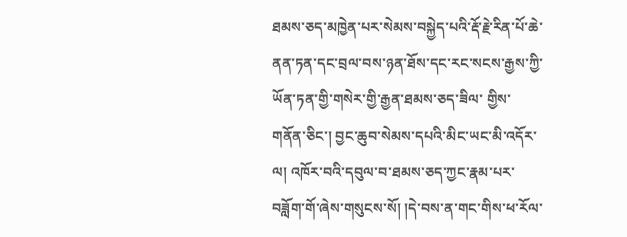ཐམས་ཅད་མཁྱེན་པར་སེམས་བསྐྱེད་པའི་རྡོ་རྗེ་རིན་པོ་ཆེ་ནན་ཏན་དང་བྲལ་བས་ཉན་ཐོས་དང་རང་སངས་རྒྱས་ཀྱི་ཡོན་ཏན་གྱི་གསེར་གྱི་རྒྱན་ཐམས་ཅད་ཟིལ་ གྱིས་གནོན་ཅིང་། བྱང་ཆུབ་སེམས་དཔའི་མིང་ཡང་མི་འདོར་ལ། འཁོར་བའི་དབུལ་བ་ཐམས་ཅད་ཀྱང་རྣམ་པར་བཟློག་གོ་ཞེས་གསུངས་སོ། །དེ་བས་ན་གང་གིས་ཕ་རོལ་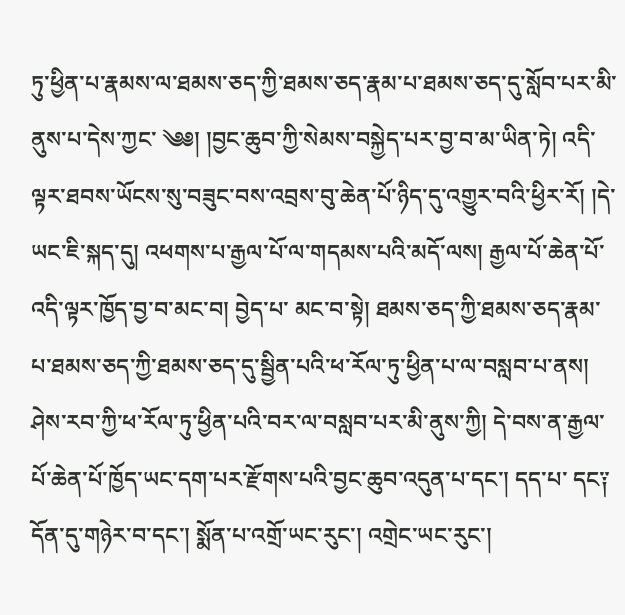ཏུ་ཕྱིན་པ་རྣམས་ལ་ཐམས་ཅད་ཀྱི་ཐམས་ཅད་རྣམ་པ་ཐམས་ཅད་དུ་སློབ་པར་མི་ནུས་པ་དེས་ཀྱང་ ༄༅། །བྱང་ཆུབ་ཀྱི་སེམས་བསྐྱེད་པར་བྱ་བ་མ་ཡིན་ཏེ། འདི་ལྟར་ཐབས་ཡོངས་སུ་བཟུང་བས་འབྲས་བུ་ཆེན་པོ་ཉིད་དུ་འགྱུར་བའི་ཕྱིར་རོ། །དེ་ཡང་ཇི་སྐད་དུ། འཕགས་པ་རྒྱལ་པོ་ལ་གདམས་པའི་མདོ་ལས། རྒྱལ་པོ་ཆེན་པོ་འདི་ལྟར་ཁྱོད་བྱ་བ་མང་བ། བྱེད་པ་ མང་བ་སྟེ། ཐམས་ཅད་ཀྱི་ཐམས་ཅད་རྣམ་པ་ཐམས་ཅད་ཀྱི་ཐམས་ཅད་དུ་སྦྱིན་པའི་ཕ་རོལ་ཏུ་ཕྱིན་པ་ལ་བསླབ་པ་ནས། ཤེས་རབ་ཀྱི་ཕ་རོལ་ཏུ་ཕྱིན་པའི་བར་ལ་བསླབ་པར་མི་ནུས་ཀྱི། དེ་བས་ན་རྒྱལ་པོ་ཆེན་པོ་ཁྱོད་ཡང་དག་པར་རྫོགས་པའི་བྱང་ཆུབ་འདུན་པ་དང་། དད་པ་ དང༑ དོན་དུ་གཉེར་བ་དང་། སྨོན་པ་འགྲོ་ཡང་རུང་། འགྲེང་ཡང་རུང་།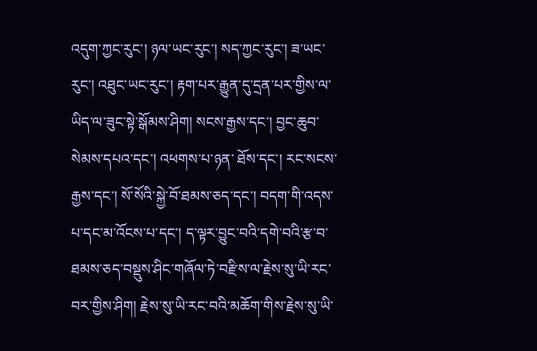འདུག་ཀྱང་རུང་། ཉལ་ཡང་རུང་། སད་ཀྱང་རུང་། ཟ་ཡང་རུང་། འཐུང་ཡང་རུང་། རྟག་པར་རྒྱུན་དུ་དྲན་པར་གྱིས་ལ་ཡིད་ལ་ཟུང་སྟེ་སྒོམས་ཤིག། སངས་རྒྱས་དང་། བྱང་ཆུབ་སེམས་དཔའ་དང་། འཕགས་པ་ཉན་ ཐོས་དང་། རང་སངས་རྒྱས་དང་། སོ་སོའི་སྐྱེ་བོ་ཐམས་ཅད་དང་། བདག་གི་འདས་པ་དང་མ་འོངས་པ་དང་། ད་ལྟར་བྱུང་བའི་དགེ་བའི་རྩ་བ་ཐམས་ཅད་བསྡུས་ཤིང་གཞོལ་ཏེ་བརྫིས་ལ་རྗེས་སུ་ཡི་རང་བར་གྱིས་ཤིག། རྗེས་སུ་ཡི་རང་བའི་མཆོག་གིས་རྗེས་སུ་ཡི་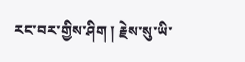རང་བར་གྱིས་ཤིག ། རྗེས་སུ་ཡི་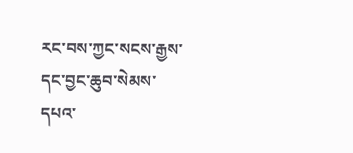རང་བས་ཀྱང་སངས་རྒྱས་དང་བྱང་ཆུབ་སེམས་དཔའ་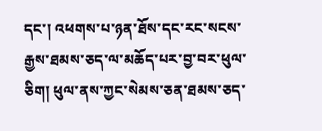དང་། འཕགས་པ་ཉན་ཐོས་དང་རང་སངས་རྒྱས་ཐམས་ཅད་ལ་མཆོད་པར་བྱ་བར་ཕུལ་ཅིག། ཕུལ་ནས་ཀྱང་སེམས་ཅན་ཐམས་ཅད་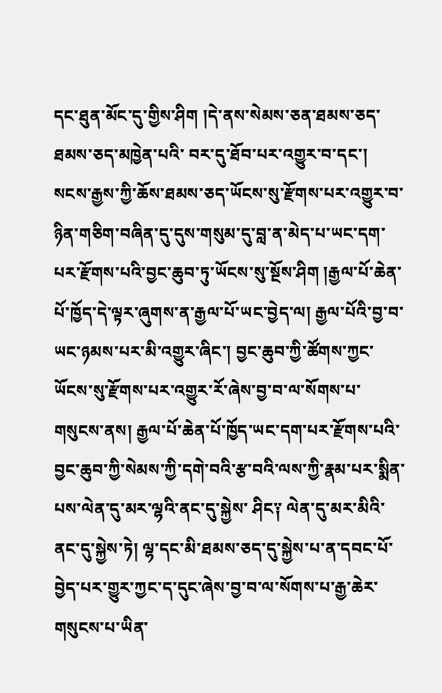དང་ཐུན་མོང་དུ་གྱིས་ཤིག །དེ་ནས་སེམས་ཅན་ཐམས་ཅད་ཐམས་ཅད་མཁྱེན་པའི་ བར་དུ་ཐོབ་པར་འགྱུར་བ་དང་། སངས་རྒྱས་ཀྱི་ཆོས་ཐམས་ཅད་ཡོངས་སུ་རྫོགས་པར་འགྱུར་བ་ཉིན་གཅིག་བཞིན་དུ་དུས་གསུམ་དུ་བླ་ན་མེད་པ་ཡང་དག་པར་རྫོགས་པའི་བྱང་ཆུབ་ཏུ་ཡོངས་སུ་སྔོས་ཤིག །རྒྱལ་པོ་ཆེན་པོ་ཁྱོད་དེ་ལྟར་ཞུགས་ན་རྒྱལ་པོ་ཡང་བྱེད་ལ། རྒྱལ་པོའི་བྱ་བ་ ཡང་ཉམས་པར་མི་འགྱུར་ཞིང་། བྱང་ཆུབ་ཀྱི་ཚོགས་ཀྱང་ཡོངས་སུ་རྫོགས་པར་འགྱུར་རོ་ཞེས་བྱ་བ་ལ་སོགས་པ་གསུངས་ནས། རྒྱལ་པོ་ཆེན་པོ་ཁྱོད་ཡང་དག་པར་རྫོགས་པའི་བྱང་ཆུབ་ཀྱི་སེམས་ཀྱི་དགེ་བའི་རྩ་བའི་ལས་ཀྱི་རྣམ་པར་སྨིན་པས་ལེན་དུ་མར་ལྷའི་ནང་དུ་སྐྱེས་ ཤིང༑ ལེན་དུ་མར་མིའི་ནང་དུ་སྐྱེས་ཏེ། ལྷ་དང་མི་ཐམས་ཅད་དུ་སྐྱེས་པ་ན་དབང་པོ་བྱེད་པར་གྱུར་ཀྱང་ད་དུང་ཞེས་བྱ་བ་ལ་སོགས་པ་རྒྱ་ཆེར་གསུངས་པ་ཡིན་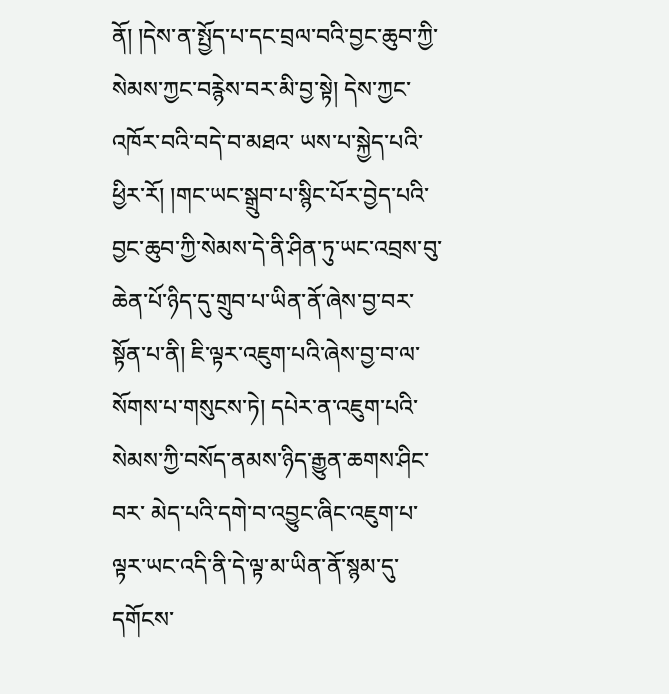ནོ། །དེས་ན་སྤྱོད་པ་དང་བྲལ་བའི་བྱང་ཆུབ་ཀྱི་སེམས་ཀྱང་བརྙེས་བར་མི་བྱ་སྟེ། དེས་ཀྱང་འཁོར་བའི་བདེ་བ་མཐའ་ ཡས་པ་སྐྱེད་པའི་ཕྱིར་རོ། །གང་ཡང་སྒྲུབ་པ་སྙིང་པོར་བྱེད་པའི་བྱང་ཆུབ་ཀྱི་སེམས་དེ་ནི་ཤིན་ཏུ་ཡང་འབྲས་བུ་ཆེན་པོ་ཉིད་དུ་གྲུབ་པ་ཡིན་ནོ་ཞེས་བྱ་བར་སྟོན་པ་ནི། ཇི་ལྟར་འཇུག་པའི་ཞེས་བྱ་བ་ལ་སོགས་པ་གསུངས་ཏེ། དཔེར་ན་འཇུག་པའི་སེམས་ཀྱི་བསོད་ནམས་ཉིད་རྒྱུན་ཆགས་ཤིང་བར་ མེད་པའི་དགེ་བ་འབྱུང་ཞིང་འཇུག་པ་ལྟར་ཡང་འདི་ནི་དེ་ལྟ་མ་ཡིན་ནོ་སྙམ་དུ་དགོངས་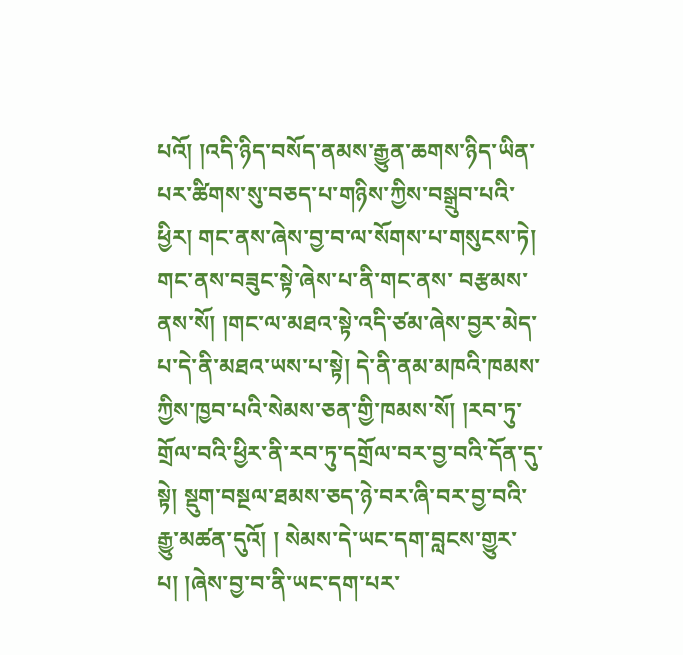པའོ། །འདི་ཉིད་བསོད་ནམས་རྒྱུན་ཆགས་ཉིད་ཡིན་པར་ཚིགས་སུ་བཅད་པ་གཉིས་ཀྱིས་བསྒྲུབ་པའི་ཕྱིར། གང་ནས་ཞེས་བྱ་བ་ལ་སོགས་པ་གསུངས་ཏེ། གང་ནས་བཟུང་སྟེ་ཞེས་པ་ནི་གང་ནས་ བརྩམས་ནས་སོ། །གང་ལ་མཐའ་སྟེ་འདི་ཙམ་ཞེས་བྱར་མེད་པ་དེ་ནི་མཐའ་ཡས་པ་སྟེ། དེ་ནི་ནམ་མཁའི་ཁམས་ཀྱིས་ཁྱབ་པའི་སེམས་ཅན་གྱི་ཁམས་སོ། །རབ་ཏུ་གྲོལ་བའི་ཕྱིར་ནི་རབ་ཏུ་དགྲོལ་བར་བྱ་བའི་དོན་དུ་སྟེ། སྡུག་བསྔལ་ཐམས་ཅད་ཉེ་བར་ཞི་བར་བྱ་བའི་རྒྱུ་མཚན་དུའོ། ། སེམས་དེ་ཡང་དག་བླངས་གྱུར་པ། །ཞེས་བྱ་བ་ནི་ཡང་དག་པར་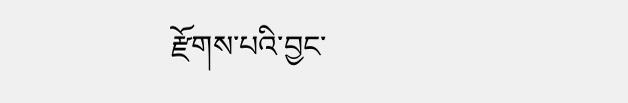རྫོགས་པའི་བྱང་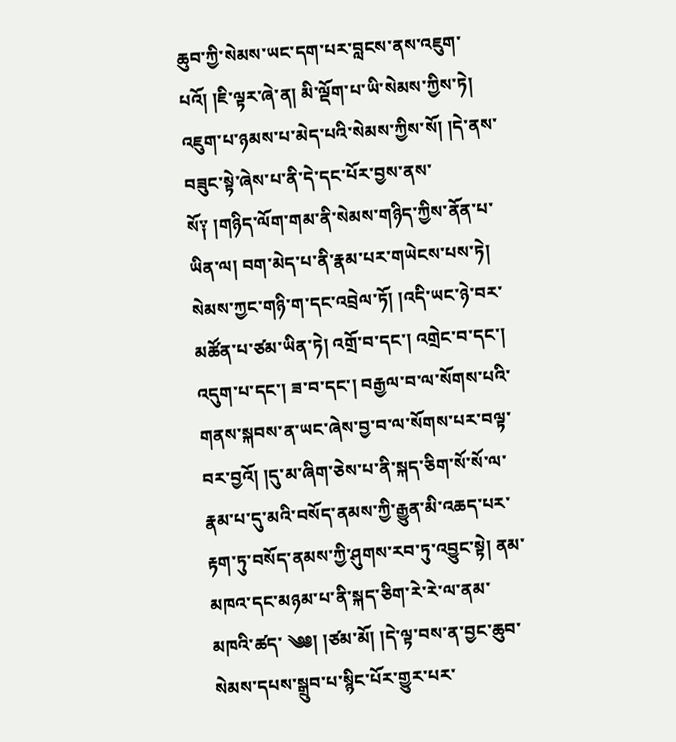ཆུབ་ཀྱི་སེམས་ཡང་དག་པར་བླངས་ནས་འཇུག་པའོ། །ཇི་ལྟར་ཞེ་ན། མི་ལྡོག་པ་ཡི་སེམས་ཀྱིས་ཏེ། འཇུག་པ་ཉམས་པ་མེད་པའི་སེམས་ཀྱིས་སོ། །དེ་ནས་བཟུང་སྟེ་ཞེས་པ་ནི་དེ་དང་པོར་བྱས་ནས་ སོ༑ །གཉིད་ལོག་གམ་ནི་སེམས་གཉིད་ཀྱིས་ནོན་པ་ཡིན་ལ། བག་མེད་པ་ནི་རྣམ་པར་གཡེངས་པས་ཏེ། སེམས་ཀྱང་གཉི་ག་དང་འབྲེལ་ཏོ། །འདི་ཡང་ཉེ་བར་མཚོན་པ་ཙམ་ཡིན་ཏེ། འགྲོ་བ་དང་། འགྲེང་བ་དང་། འདུག་པ་དང་། ཟ་བ་དང་། བརྒྱལ་བ་ལ་སོགས་པའི་ གནས་སྐབས་ན་ཡང་ཞེས་བྱ་བ་ལ་སོགས་པར་བལྟ་བར་བྱའོ། །དུ་མ་ཞིག་ཅེས་པ་ནི་སྐད་ཅིག་སོ་སོ་ལ་རྣམ་པ་དུ་མའི་བསོད་ནམས་ཀྱི་རྒྱུན་མི་འཆད་པར་རྟག་ཏུ་བསོད་ནམས་ཀྱི་ཤུགས་རབ་ཏུ་འབྱུང་སྟེ། ནམ་མཁའ་དང་མཉམ་པ་ནི་སྐད་ཅིག་རེ་རེ་ལ་ནམ་མཁའི་ཚད་ ༄༅། །ཙམ་མོ། །དེ་ལྟ་བས་ན་བྱང་ཆུབ་སེམས་དཔས་སྒྲུབ་པ་སྙིང་པོར་གྱུར་པར་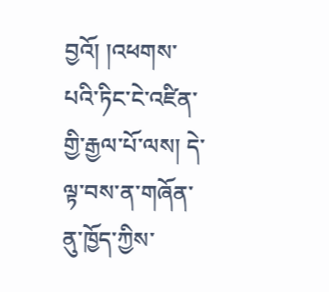བྱའོ། །འཕགས་པའི་ཏིང་ངེ་འཛིན་གྱི་རྒྱལ་པོ་ལས། དེ་ལྟ་བས་ན་གཞོན་ནུ་ཁྱོད་ཀྱིས་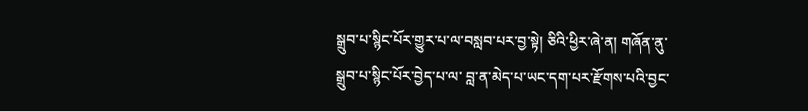སྒྲུབ་པ་སྙིང་པོར་གྱུར་པ་ལ་བསླབ་པར་བྱ་སྟེ། ཅིའི་ཕྱིར་ཞེ་ན། གཞོན་ནུ་སྒྲུབ་པ་སྙིང་པོར་བྱེད་པ་ལ་ བླ་ན་མེད་པ་ཡང་དག་པར་རྫོགས་པའི་བྱང་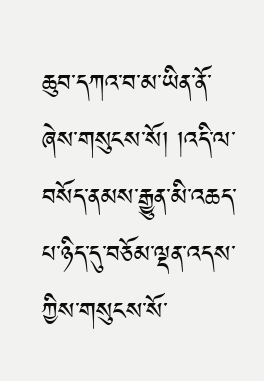ཆུབ་དཀའ་བ་མ་ཡིན་ནོ་ཞེས་གསུངས་སོ། །འདི་ལ་བསོད་ནམས་རྒྱུན་མི་འཆད་པ་ཉིད་དུ་བཅོམ་ལྡན་འདས་ཀྱིས་གསུངས་སོ་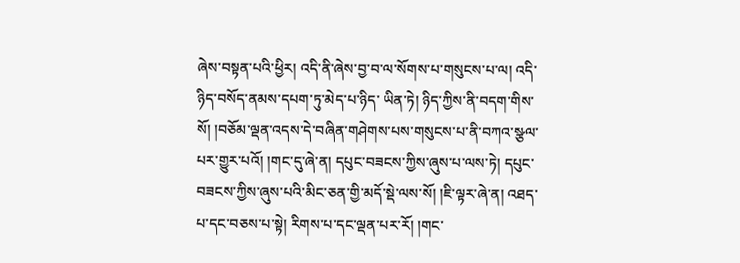ཞེས་བསྟན་པའི་ཕྱིར། འདི་ནི་ཞེས་བྱ་བ་ལ་སོགས་པ་གསུངས་པ་ལ། འདི་ཉིད་བསོད་ནམས་དཔག་ཏུ་མེད་པ་ཉིད་ ཡིན་ཏེ། ཉིད་ཀྱིས་ནི་བདག་གིས་སོ། །བཅོམ་ལྡན་འདས་དེ་བཞིན་གཤེགས་པས་གསུངས་པ་ནི་བཀའ་སྩལ་པར་གྱུར་པའོ། །གང་དུ་ཞེ་ན། དཔུང་བཟངས་ཀྱིས་ཞུས་པ་ལས་ཏེ། དཔུང་བཟངས་ཀྱིས་ཞུས་པའི་མིང་ཅན་གྱི་མདོ་སྡེ་ལས་སོ། །ཇི་ལྟར་ཞེ་ན། འཐད་པ་དང་བཅས་པ་སྟེ། རིགས་པ་དང་ལྡན་པར་རོ། །གང་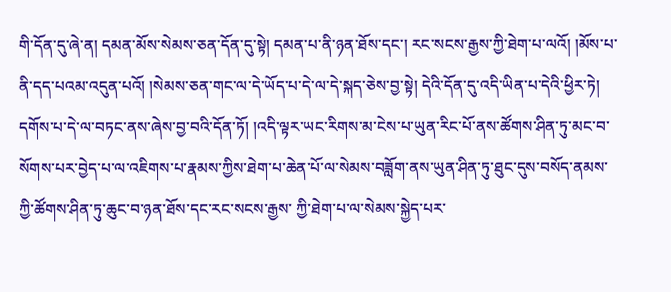གི་དོན་དུ་ཞེ་ན། དམན་མོས་སེམས་ཅན་དོན་དུ་སྟེ། དམན་པ་ནི་ཉན་ཐོས་དང་། རང་སངས་རྒྱས་ཀྱི་ཐེག་པ་ལའོ། །མོས་པ་ནི་དད་པའམ་འདུན་པའོ། །སེམས་ཅན་གང་ལ་དེ་ཡོད་པ་དེ་ལ་དེ་སྐད་ཅེས་བྱ་སྟེ། དེའི་དོན་དུ་འདི་ཡིན་པ་དེའི་ཕྱིར་ཏེ། དགོས་པ་དེ་ལ་བཏང་ནས་ཞེས་བྱ་བའི་དོན་ཏོ། །འདི་ལྟར་ཡང་རིགས་མ་ངེས་པ་ཡུན་རིང་པོ་ནས་ཚོགས་ཤིན་ཏུ་མང་བ་སོགས་པར་བྱེད་པ་ལ་འཇིགས་པ་རྣམས་ཀྱིས་ཐེག་པ་ཆེན་པོ་ལ་སེམས་བཟློག་ནས་ཡུན་ཤིན་ཏུ་ཐུང་དུས་བསོད་ནམས་ཀྱི་ཚོགས་ཤིན་ཏུ་ཆུང་བ་ཉན་ཐོས་དང་རང་སངས་རྒྱས་ ཀྱི་ཐེག་པ་ལ་སེམས་སྐྱེད་པར་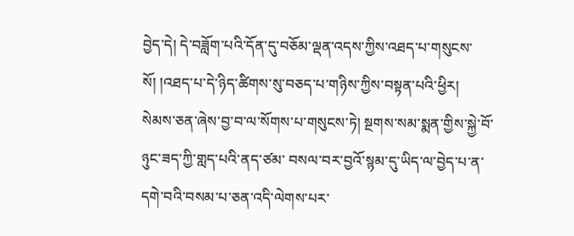བྱེད་དེ། དེ་བཟློག་པའི་དོན་དུ་བཅོམ་ལྡན་འདས་ཀྱིས་འཐད་པ་གསུངས་སོ། །འཐད་པ་དེ་ཉིད་ཚིགས་སུ་བཅད་པ་གཉིས་ཀྱིས་བསྟན་པའི་ཕྱིར། སེམས་ཅན་ཞེས་བྱ་བ་ལ་སོགས་པ་གསུངས་ཏེ། སྔགས་སམ་སྨན་གྱིས་སྐྱེ་བོ་ཉུང་ཟད་ཀྱི་གླད་པའི་ནད་ཙམ་ བསལ་བར་བྱའོ་སྙམ་དུ་ཡིད་ལ་བྱེད་པ་ན་དགེ་བའི་བསམ་པ་ཅན་འདི་ལེགས་པར་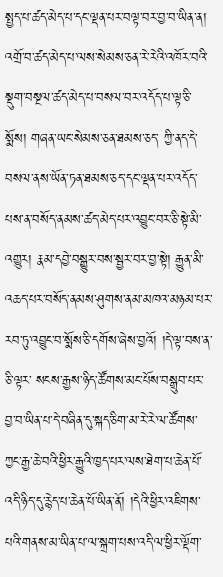སྤྱད་པ་ཚད་མེད་པ་དང་ལྡན་པར་བལྟ་བར་བྱ་བ་ཡིན་ན། འགྲོ་བ་ཚད་མེད་པ་ལས་སེམས་ཅན་རེ་རེའི་འཁོར་བའི་སྡུག་བསྔལ་ཚད་མེད་པ་བསལ་བར་འདོད་པ་ལྟ་ཅི་སྨོས། གཞན་ཡང་སེམས་ཅན་ཐམས་ཅད་ ཀྱི་ནད་དེ་བསལ་ནས་ཡོན་ཏན་ཐམས་ཅད་དང་ལྡན་པར་འདོད་པས་ན་བསོད་ནམས་ཚད་མེད་པར་འབྱུང་བར་ཅི་སྟེ་མི་འགྱུར། རྣམ་དབྱེ་བསྒྱུར་བས་སྦྱར་བར་བྱ་སྟེ། རྒྱུན་མི་འཆད་པར་བསོད་ནམས་ཤུགས་ནམ་མཁའ་མཉམ་པར་རབ་ཏུ་འབྱུང་བ་སྨོས་ཅི་དགོས་ཞེས་བྱའོ། །དེ་ལྟ་བས་ན་ཅི་ལྟར་ སངས་རྒྱས་ཉིད་ཚོགས་མང་པོས་བསྒྲུབ་པར་བྱ་བ་ཡིན་པ་དེ་བཞིན་དུ་སྐད་ཅིག་མ་རེ་རེ་ལ་ཚོགས་ཀྱང་རྒྱ་ཆེ་བའི་ཕྱིར་རྒྱུའི་ཁྱད་པར་ལས་ཐེག་པ་ཆེན་པོ་འདི་ཉིད་དུ་རྙེད་པ་ཆེན་པོ་ཡིན་ནོ། །དེའི་ཕྱིར་འཇིགས་པའི་གནས་མ་ཡིན་པ་ལ་སྐྲག་པས་འདི་ལ་ཕྱིར་ལྡོག་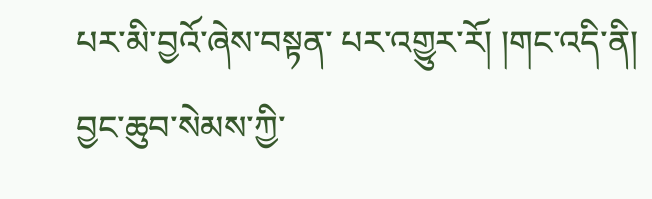པར་མི་བྱའོ་ཞེས་བསྟན་ པར་འགྱུར་རོ། །གང་འདི་ནི། བྱང་ཆུབ་སེམས་ཀྱི་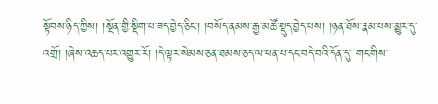སྟོབས་ཉིད་ཀྱིས། །སྔོན་གྱི་སྡིག་པ་ཟད་བྱེད་ཅིང་། །བསོད་ནམས་རྒྱ་མཚོ་སྡུད་བྱེད་པས། །ཉན་ཐོས་རྣམ་པས་མྱུར་དུ་འགྲོ། །ཞེས་འཆད་པར་འགྱུར་རོ། །དེ་ལྟར་སེམས་ཅན་ཐམས་ཅད་ལ་ཕན་པ་དང་བདེ་བའི་དོན་དུ་ གང་གིས་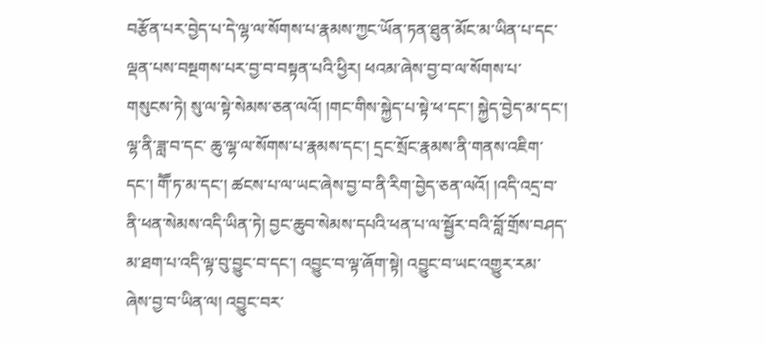བརྩོན་པར་བྱེད་པ་དེ་ལྷ་ལ་སོགས་པ་རྣམས་ཀྱང་ཡོན་ཏན་ཐུན་མོང་མ་ཡིན་པ་དང་ལྡན་པས་བསྔགས་པར་བྱ་བ་བསྟན་པའི་ཕྱིར། ཕའམ་ཞེས་བྱ་བ་ལ་སོགས་པ་གསུངས་ཏེ། སུ་ལ་སྟེ་སེམས་ཅན་ལའོ། །གང་གིས་སྐྱེད་པ་སྟེ་ཕ་དང་། སྐྱེད་བྱེད་མ་དང་། ལྷ་ནི་ཟླ་བ་དང་ ཆུ་ལྷ་ལ་སོགས་པ་རྣམས་དང་། དྲང་སྲོང་རྣམས་ནི་གནས་འཇིག་དང་། གཽ་ཏ་མ་དང་། ཚངས་པ་ལ་ཡང་ཞེས་བྱ་བ་ནི་རིག་བྱེད་ཅན་ལའོ། །འདི་འདྲ་བ་ནི་ཕན་སེམས་འདི་ཡིན་ཏེ། བྱང་ཆུབ་སེམས་དཔའི་ཕན་པ་ལ་སྦྱོར་བའི་བློ་གྲོས་བཤད་མ་ཐག་པ་འདི་ལྟ་བུ་བྱུང་བ་དང་། འབྱུང་བ་ལྟ་ཞོག་སྟེ། འབྱུང་བ་ཡང་འགྱུར་རམ་ཞེས་བྱ་བ་ཡིན་ལ། འབྱུང་བར་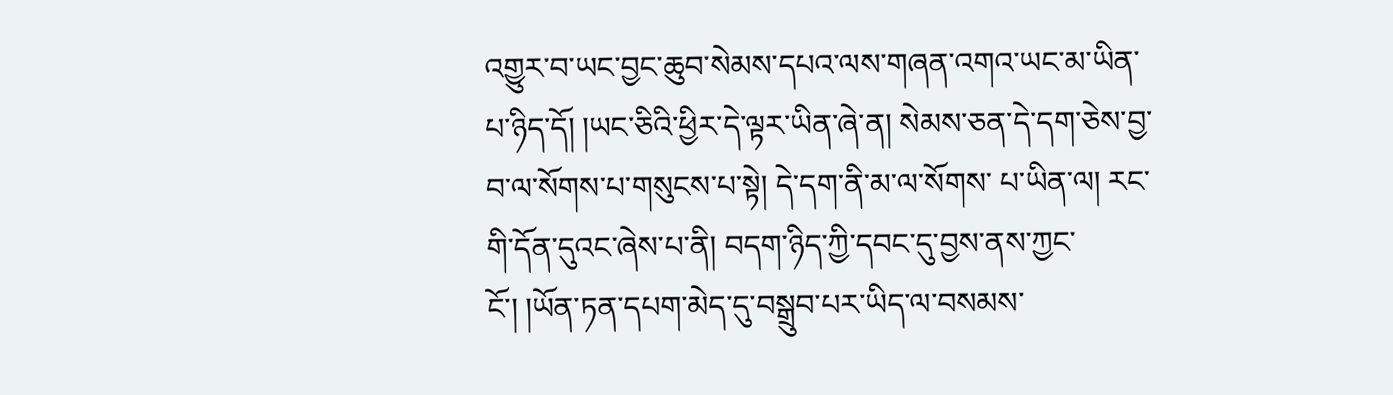འགྱུར་བ་ཡང་བྱང་ཆུབ་སེམས་དཔའ་ལས་གཞན་འགའ་ཡང་མ་ཡིན་པ་ཉིད་དོ། །ཡང་ཅིའི་ཕྱིར་དེ་ལྟར་ཡིན་ཞེ་ན། སེམས་ཅན་དེ་དག་ཅེས་བྱ་བ་ལ་སོགས་པ་གསུངས་པ་སྟེ། དེ་དག་ནི་མ་ལ་སོགས་ པ་ཡིན་ལ། རང་གི་དོན་དུའང་ཞེས་པ་ནི། བདག་ཉིད་ཀྱི་དབང་དུ་བྱས་ནས་ཀྱང་ངོ་། །ཡོན་ཏན་དཔག་མེད་དུ་བསྒྲུབ་པར་ཡིད་ལ་བསམས་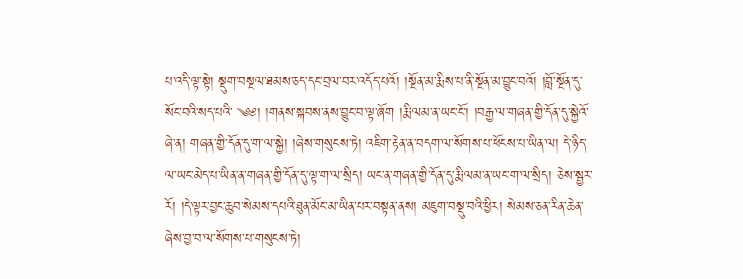པ་འདི་ལྟ་སྟེ། སྡུག་བསྔལ་ཐམས་ཅད་དང་བྲལ་བར་འདོད་པའོ། །སྔོན་མ་རྨིས་པ་ནི་སྔོན་མ་བྱུང་བའོ། །བློ་སྔོན་དུ་སོང་བའི་སད་པའི་ ༄༅། །གནས་སྐབས་ནས་བྱུང་བ་ལྟ་ཞོག །རྨི་ལམ་ན་ཡང་ངོ་། །བརྒྱ་ལ་གཞན་གྱི་དོན་དུ་སྐྱེའོ་ཞེ་ན། གཞན་གྱི་དོན་དུ་ག་ལ་སྐྱེ། །ཞེས་གསུངས་ཏེ། འཇིག་རྟེན་ན་བདག་ལ་སོགས་པ་ཕོངས་པ་ཡིན་ལ། དེ་ཉིད་ལ་ཡང་མེད་པ་ཡིན་ན་གཞན་གྱི་དོན་དུ་ལྟ་ག་ལ་སྲིད། ཡང་ན་གཞན་གྱི་དོན་དུ་རྨི་ལམ་ན་ཡང་ག་ལ་སྲིད། ཅེས་སྦྱར་རོ། །དེ་ལྟར་བྱང་ཆུབ་སེམས་དཔའི་ཐུན་མོང་མ་ཡིན་པར་བསྟན་ནས། མཇུག་བསྡུ་བའི་ཕྱིར། སེམས་ཅན་རིན་ཆེན་ཞེས་བྱ་བ་ལ་སོགས་པ་གསུངས་ཏེ།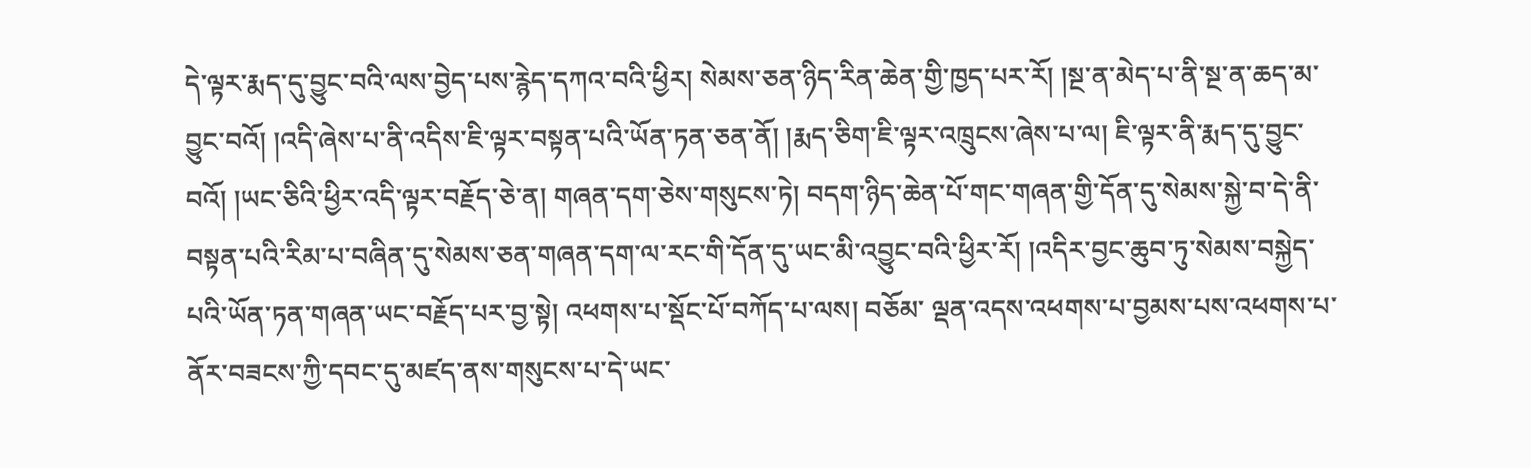དེ་ལྟར་རྨད་དུ་བྱུང་བའི་ལས་བྱེད་པས་རྙེད་དཀའ་བའི་ཕྱིར། སེམས་ཅན་ཉིད་རིན་ཆེན་གྱི་ཁྱད་པར་རོ། །སྔ་ན་མེད་པ་ནི་སྔ་ན་ཆད་མ་བྱུང་བའོ། །འདི་ཞེས་པ་ནི་འདིས་ཇི་ལྟར་བསྟན་པའི་ཡོན་ཏན་ཅན་ནོ། །རྨད་ཅིག་ཇི་ལྟར་འཁྲུངས་ཞེས་པ་ལ། ཇི་ལྟར་ནི་རྨད་དུ་བྱུང་བའོ། །ཡང་ཅིའི་ཕྱིར་འདི་ལྟར་བརྗོད་ཅེ་ན། གཞན་དག་ཅེས་གསུངས་ཏེ། བདག་ཉིད་ཆེན་པོ་གང་གཞན་གྱི་དོན་དུ་སེམས་སྐྱེ་བ་དེ་ནི་བསྟན་པའི་རིམ་པ་བཞིན་དུ་སེམས་ཅན་གཞན་དག་ལ་རང་གི་དོན་དུ་ཡང་མི་འབྱུང་བའི་ཕྱིར་རོ། །འདིར་བྱང་ཆུབ་ཏུ་སེམས་བསྐྱེད་པའི་ཡོན་ཏན་གཞན་ཡང་བརྗོད་པར་བྱ་སྟེ། འཕགས་པ་སྡོང་པོ་བཀོད་པ་ལས། བཅོམ་ ལྡན་འདས་འཕགས་པ་བྱམས་པས་འཕགས་པ་ནོར་བཟངས་ཀྱི་དབང་དུ་མཛད་ནས་གསུངས་པ་དེ་ཡང་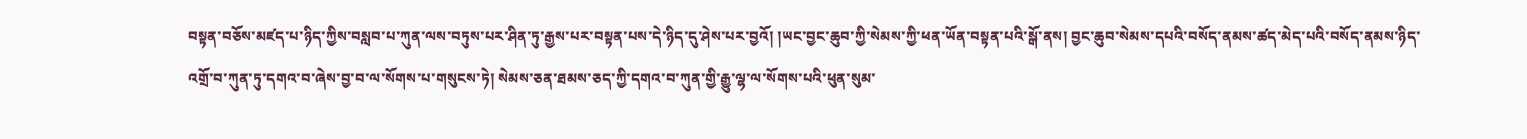བསྟན་བཅོས་མཛད་པ་ཉིད་ཀྱིས་བསླབ་པ་ཀུན་ལས་བཏུས་པར་ཤིན་ཏུ་རྒྱས་པར་བསྟན་པས་དེ་ཉིད་དུ་ཤེས་པར་བྱའོ། །ཡང་བྱང་ཆུབ་ཀྱི་སེམས་ཀྱི་ཕན་ཡོན་བསྟན་པའི་སྒོ་ནས། བྱང་ཆུབ་སེམས་དཔའི་བསོད་ནམས་ཚད་མེད་པའི་བསོད་ནམས་ཉིད་འགྲོ་བ་ཀུན་ཏུ་དགའ་བ་ཞེས་བྱ་བ་ལ་སོགས་པ་གསུངས་ཏེ། སེམས་ཅན་ཐམས་ཅད་ཀྱི་དགའ་བ་ཀུན་གྱི་རྒྱུ་ལྷ་ལ་སོགས་པའི་ཕུན་སུམ་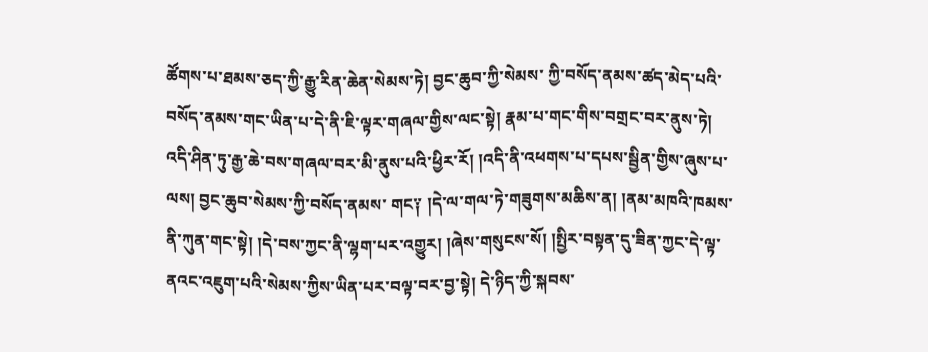ཚོགས་པ་ཐམས་ཅད་ཀྱི་རྒྱུ་རིན་ཆེན་སེམས་ཏེ། བྱང་ཆུབ་ཀྱི་སེམས་ ཀྱི་བསོད་ནམས་ཚད་མེད་པའི་བསོད་ནམས་གང་ཡིན་པ་དེ་ནི་ཇི་ལྟར་གཞལ་གྱིས་ལང་སྟེ། རྣམ་པ་གང་གིས་བགྲང་བར་ནུས་ཏེ། འདི་ཤིན་ཏུ་རྒྱ་ཆེ་བས་གཞལ་བར་མི་ནུས་པའི་ཕྱིར་རོ། །འདི་ནི་འཕགས་པ་དཔས་སྦྱིན་གྱིས་ཞུས་པ་ལས། བྱང་ཆུབ་སེམས་ཀྱི་བསོད་ནམས་ གང༑ །དེ་ལ་གལ་ཏེ་གཟུགས་མཆིས་ན། །ནམ་མཁའི་ཁམས་ནི་ཀུན་གང་སྟེ། །དེ་བས་ཀྱང་ནི་ལྷག་པར་འགྱུར། །ཞེས་གསུངས་སོ། །སྤྱིར་བསྟན་དུ་ཟིན་ཀྱང་དེ་ལྟ་ནའང་འཇུག་པའི་སེམས་ཀྱིས་ཡིན་པར་བལྟ་བར་བྱ་སྟེ། དེ་ཉིད་ཀྱི་སྐབས་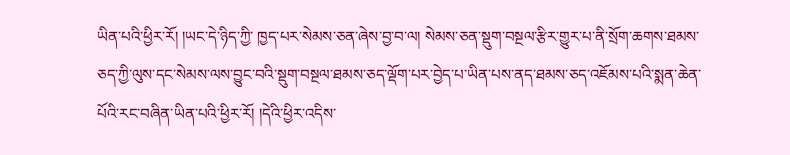ཡིན་པའི་ཕྱིར་རོ། །ཡང་དེ་ཉིད་ཀྱི་ ཁྱད་པར་སེམས་ཅན་ཞེས་བྱ་བ་ལ། སེམས་ཅན་སྡུག་བསྔལ་རྩིར་གྱུར་པ་ནི་སྲོག་ཆགས་ཐམས་ཅད་ཀྱི་ལུས་དང་སེམས་ལས་བྱུང་བའི་སྡུག་བསྔལ་ཐམས་ཅད་ལྡོག་པར་བྱེད་པ་ཡིན་པས་ནད་ཐམས་ཅད་འཇོམས་པའི་སྨན་ཆེན་པོའི་རང་བཞིན་ཡིན་པའི་ཕྱིར་རོ། །དེའི་ཕྱིར་འདིས་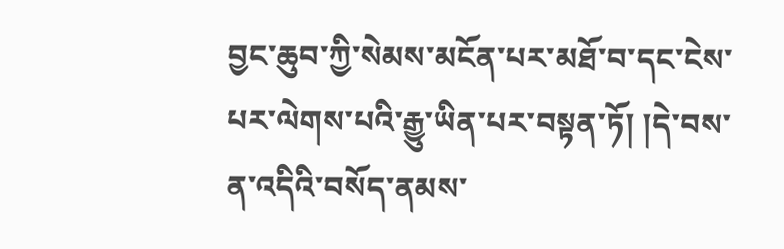བྱང་ཆུབ་ཀྱི་སེམས་མངོན་པར་མཐོ་བ་དང་ངེས་པར་ལེགས་པའི་རྒྱུ་ཡིན་པར་བསྟན་ཏོ། །དེ་བས་ན་འདིའི་བསོད་ནམས་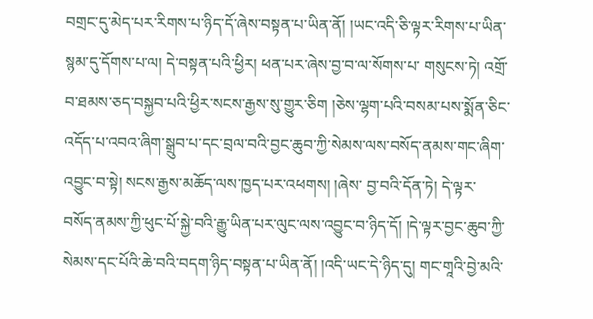བགྲང་དུ་མེད་པར་རིགས་པ་ཉིད་དོ་ཞེས་བསྟན་པ་ཡིན་ནོ། །ཡང་འདི་ཅི་ལྟར་རིགས་པ་ཡིན་སྙམ་དུ་དོགས་པ་ལ། དེ་བསྟན་པའི་ཕྱིར། ཕན་པར་ཞེས་བྱ་བ་ལ་སོགས་པ་ གསུངས་ཏེ། འགྲོ་བ་ཐམས་ཅད་བསྐྱབ་པའི་ཕྱིར་སངས་རྒྱས་སུ་གྱུར་ཅིག །ཅེས་ལྷག་པའི་བསམ་པས་སྨོན་ཅིང་འདོད་པ་འབའ་ཞིག་སྒྲུབ་པ་དང་བྲལ་བའི་བྱང་ཆུབ་ཀྱི་སེམས་ལས་བསོད་ནམས་གང་ཞིག་འབྱུང་བ་སྟེ། སངས་རྒྱས་མཆོད་ལས་ཁྱད་པར་འཕགས། །ཞེས་ བྱ་བའི་དོན་ཏེ། དེ་ལྟར་བསོད་ནམས་ཀྱི་ཕུང་པོ་སྐྱེ་བའི་རྒྱུ་ཡིན་པར་ལུང་ལས་འབྱུང་བ་ཉིད་དོ། །དེ་ལྟར་བྱང་ཆུབ་ཀྱི་སེམས་དང་པོའི་ཆེ་བའི་བདག་ཉིད་བསྟན་པ་ཡིན་ནོ། །འདི་ཡང་དེ་ཉིད་དུ། གང་གཱའི་བྱེ་མའི་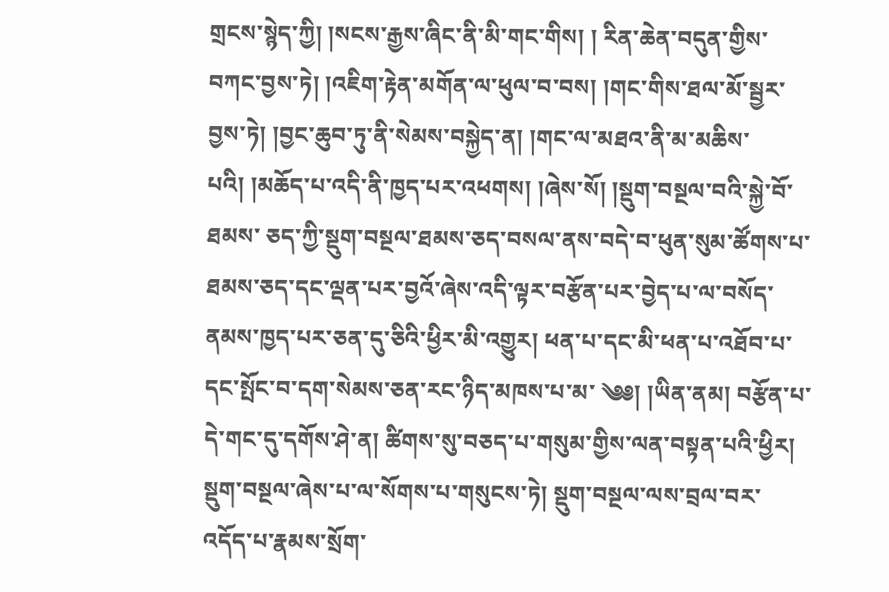གྲངས་སྙེད་ཀྱི། །སངས་རྒྱས་ཞིང་ནི་མི་གང་གིས། ། རིན་ཆེན་བདུན་གྱིས་བཀང་བྱས་ཏེ། །འཇིག་རྟེན་མགོན་ལ་ཕུལ་བ་བས། །གང་གིས་ཐལ་མོ་སྦྱར་བྱས་ཏེ། །བྱང་ཆུབ་ཏུ་ནི་སེམས་བསྐྱེད་ན། །གང་ལ་མཐའ་ནི་མ་མཆིས་པའི། །མཆོད་པ་འདི་ནི་ཁྱད་པར་འཕགས། །ཞེས་སོ། །སྡུག་བསྔལ་བའི་སྐྱེ་བོ་ཐམས་ ཅད་ཀྱི་སྡུག་བསྔལ་ཐམས་ཅད་བསལ་ནས་བདེ་བ་ཕུན་སུམ་ཚོགས་པ་ཐམས་ཅད་དང་ལྡན་པར་བྱའོ་ཞེས་འདི་ལྟར་བརྩོན་པར་བྱེད་པ་ལ་བསོད་ནམས་ཁྱད་པར་ཅན་དུ་ཅིའི་ཕྱིར་མི་འགྱུར། ཕན་པ་དང་མི་ཕན་པ་འཐོབ་པ་དང་སྤོང་བ་དག་སེམས་ཅན་རང་ཉིད་མཁས་པ་མ་ ༄༅། །ཡིན་ནམ། བརྩོན་པ་དེ་གང་དུ་དགོས་ཤེ་ན། ཚིགས་སུ་བཅད་པ་གསུམ་གྱིས་ལན་བསྟན་པའི་ཕྱིར། སྡུག་བསྔལ་ཞེས་པ་ལ་སོགས་པ་གསུངས་ཏེ། སྡུག་བསྔལ་ལས་བྲལ་བར་འདོད་པ་རྣམས་སྲོག་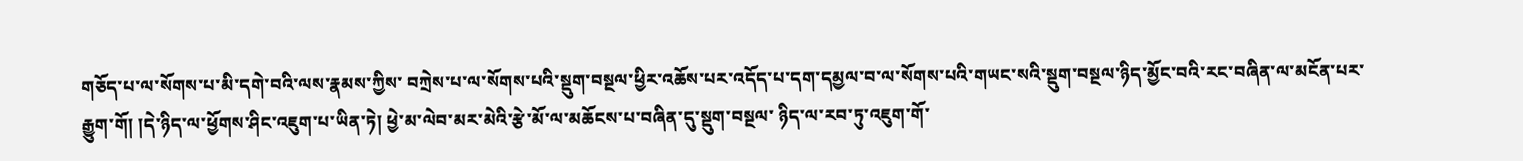གཅོད་པ་ལ་སོགས་པ་མི་དགེ་བའི་ལས་རྣམས་ཀྱིས་ བཀྲེས་པ་ལ་སོགས་པའི་སྡུག་བསྔལ་ཕྱིར་འཆོས་པར་འདོད་པ་དག་དམྱལ་བ་ལ་སོགས་པའི་གཡང་སའི་སྡུག་བསྔལ་ཉིད་མྱོང་བའི་རང་བཞིན་ལ་མངོན་པར་རྒྱུག་གོ། །དེ་ཉིད་ལ་ཕྱོགས་ཤིང་འཇུག་པ་ཡིན་ཏེ། ཕྱེ་མ་ལེབ་མར་མེའི་རྩེ་མོ་ལ་མཆོངས་པ་བཞིན་དུ་སྡུག་བསྔལ་ ཉིད་ལ་རབ་ཏུ་འཇུག་གོ་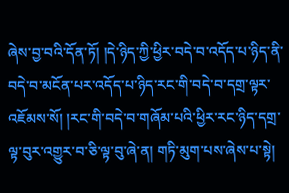ཞེས་བྱ་བའི་དོན་ཏོ། །དེ་ཉིད་ཀྱི་ཕྱིར་བདེ་བ་འདོད་པ་ཉིད་ནི་བདེ་བ་མངོན་པར་འདོད་པ་ཉིད་རང་གི་བདེ་བ་དགྲ་ལྟར་འཇོམས་སོ། །རང་གི་བདེ་བ་གཞོམ་པའི་ཕྱིར་རང་ཉིད་དགྲ་ལྟ་བུར་འགྱུར་བ་ཅི་ལྟ་བུ་ཞེ་ན། གཏི་མུག་པས་ཞེས་པ་སྟེ།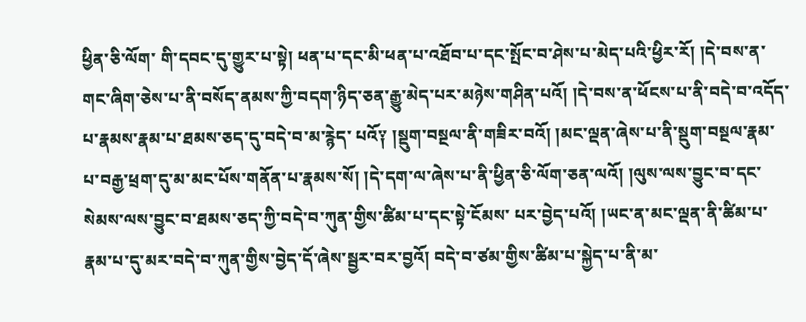ཕྱིན་ཅི་ལོག་ གི་དབང་དུ་གྱུར་པ་སྟེ། ཕན་པ་དང་མི་ཕན་པ་འཐོབ་པ་དང་སྤོང་བ་ཤེས་པ་མེད་པའི་ཕྱིར་རོ། །དེ་བས་ན་གང་ཞིག་ཅེས་པ་ནི་བསོད་ནམས་ཀྱི་བདག་ཉིད་ཅན་རྒྱུ་མེད་པར་མཉེས་གཤིན་པའོ། །དེ་བས་ན་ཕོངས་པ་ནི་བདེ་བ་འདོད་པ་རྣམས་རྣམ་པ་ཐམས་ཅད་དུ་བདེ་བ་མ་རྙེད་ པའོ༑ །སྡུག་བསྔལ་ནི་གཟིར་བའོ། །མང་ལྡན་ཞེས་པ་ནི་སྡུག་བསྔལ་རྣམ་པ་བརྒྱ་ཕྲག་དུ་མ་མང་པོས་གནོན་པ་རྣམས་སོ། །དེ་དག་ལ་ཞེས་པ་ནི་ཕྱིན་ཅི་ལོག་ཅན་ལའོ། །ལུས་ལས་བྱུང་བ་དང་སེམས་ལས་བྱུང་བ་ཐམས་ཅད་ཀྱི་བདེ་བ་ཀུན་གྱིས་ཚིམ་པ་དང་སྟེ་ངོམས་ པར་བྱེད་པའོ། །ཡང་ན་མང་ལྡན་ནི་ཚིམ་པ་རྣམ་པ་དུ་མར་བདེ་བ་ཀུན་གྱིས་བྱེད་དོ་ཞེས་སྦྱར་བར་བྱའོ། བདེ་བ་ཙམ་གྱིས་ཚིམ་པ་སྐྱེད་པ་ནི་མ་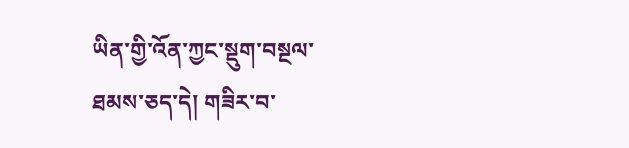ཡིན་གྱི་འོན་ཀྱང་སྡུག་བསྔལ་ཐམས་ཅད་དེ། གཟིར་བ་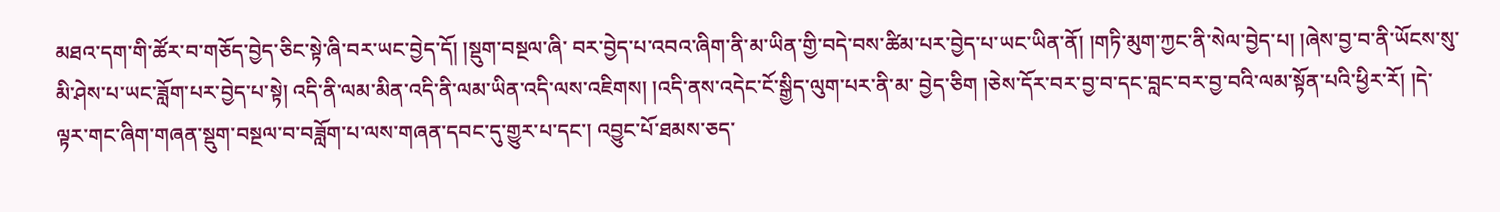མཐའ་དག་གི་ཚོར་བ་གཅོད་བྱེད་ཅིང་སྟེ་ཞི་བར་ཡང་བྱེད་དོ། །སྡུག་བསྔལ་ཞི་ བར་བྱེད་པ་འབའ་ཞིག་ནི་མ་ཡིན་གྱི་བདེ་བས་ཚིམ་པར་བྱེད་པ་ཡང་ཡིན་ནོ། །གཏི་མུག་ཀྱང་ནི་སེལ་བྱེད་པ། །ཞེས་བྱ་བ་ནི་ཡོངས་སུ་མི་ཤེས་པ་ཡང་ཟློག་པར་བྱེད་པ་སྟེ། འདི་ནི་ལམ་མིན་འདི་ནི་ལམ་ཡིན་འདི་ལས་འཇིགས། །འདི་ནས་འདེང་ངོ་སྒྱིད་ལུག་པར་ནི་མ་ བྱེད་ཅིག །ཅེས་དོར་བར་བྱ་བ་དང་བླང་བར་བྱ་བའི་ལམ་སྟོན་པའི་ཕྱིར་རོ། །དེ་ལྟར་གང་ཞིག་གཞན་སྡུག་བསྔལ་བ་བཟློག་པ་ལས་གཞན་དབང་དུ་གྱུར་པ་དང་། འབྱུང་པོ་ཐམས་ཅད་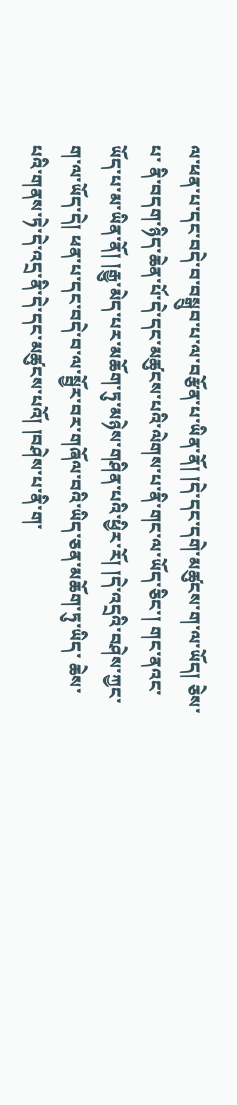ལ་ཕན་པ་དང་བདེ་བ་བསྒྲུབ་པ་ལ་བརྩོན་པ་ཡིན་ནོ། །དེ་དང་དགེ་མཚུངས་ག་ལ་ཡོད། ཅེས་པ་ ནི་བདག་ཉིད་ཆེན་པོ་དེ་དང་མཚུངས་པའི་ལེགས་པ་ནི་གང་ལ་ཡོད་ཅིང་། གང་ནའང་ཡོད་པ་མ་ཡིན་ནོ། །རྒྱུ་མེད་པར་མཆོག་ཏུ་མཉེས་གཤིན་པའི་ཕྱིར་རོ། །དེ་འདྲའི་བཤེས་ཀྱང་ག་ལ་ཡོད་དེ། ཕན་པ་དང་བདེ་བ་ལ་སྦྱོར་བར་གཞོལ་བའི་ཡིད་ཅན་མཆོག་ཏུ་ཡིད་ ཆེས་པའི་གནས་ཏེ་དེ་འདྲ་ནི་དེ་དང་མཚུངས་པའོ། །བཤེས་པ་ནི་ག་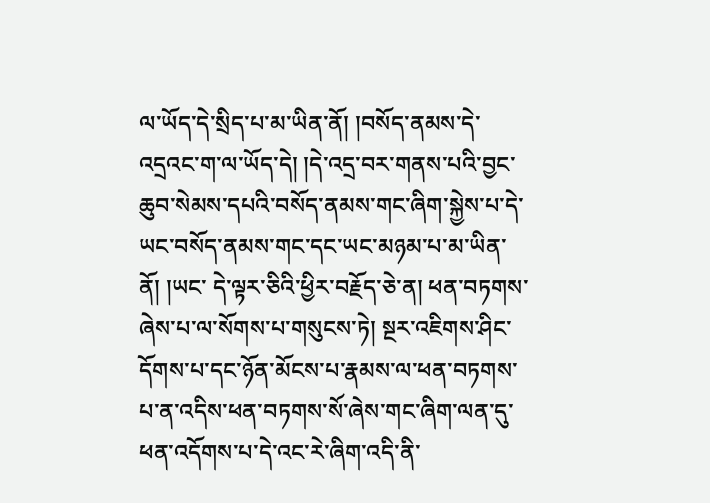ལ་ཡོད་དེ་སྲིད་པ་མ་ཡིན་ནོ། །བསོད་ནམས་དེ་འདྲའང་ག་ལ་ཡོད་དེ། །དེ་འདྲ་བར་གནས་པའི་བྱང་ཆུབ་སེམས་དཔའི་བསོད་ནམས་གང་ཞིག་སྐྱེས་པ་དེ་ཡང་བསོད་ནམས་གང་དང་ཡང་མཉམ་པ་མ་ཡིན་ནོ། །ཡང་ དེ་ལྟར་ཅིའི་ཕྱིར་བརྗོད་ཅེ་ན། ཕན་བཏགས་ཞེས་པ་ལ་སོགས་པ་གསུངས་ཏེ། སྔར་འཇིགས་ཤིང་དོགས་པ་དང་ཉོན་མོངས་པ་རྣམས་ལ་ཕན་བཏགས་པ་ན་འདིས་ཕན་བཏགས་སོ་ཞེས་གང་ཞིག་ལན་དུ་ཕན་འདོགས་པ་དེ་འང་རེ་ཞིག་འདི་ནི་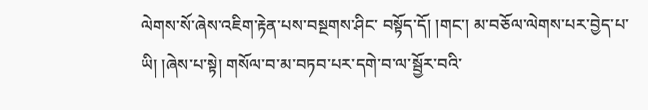ལེགས་སོ་ཞེས་འཇིག་རྟེན་པས་བསྔགས་ཤིང་ བསྟོད་དོ། །གང་། མ་བཅོལ་ལེགས་པར་བྱེད་པ་ཡི། །ཞེས་པ་སྟེ། གསོལ་བ་མ་བཏབ་པར་དགེ་བ་ལ་སྦྱོར་བའི་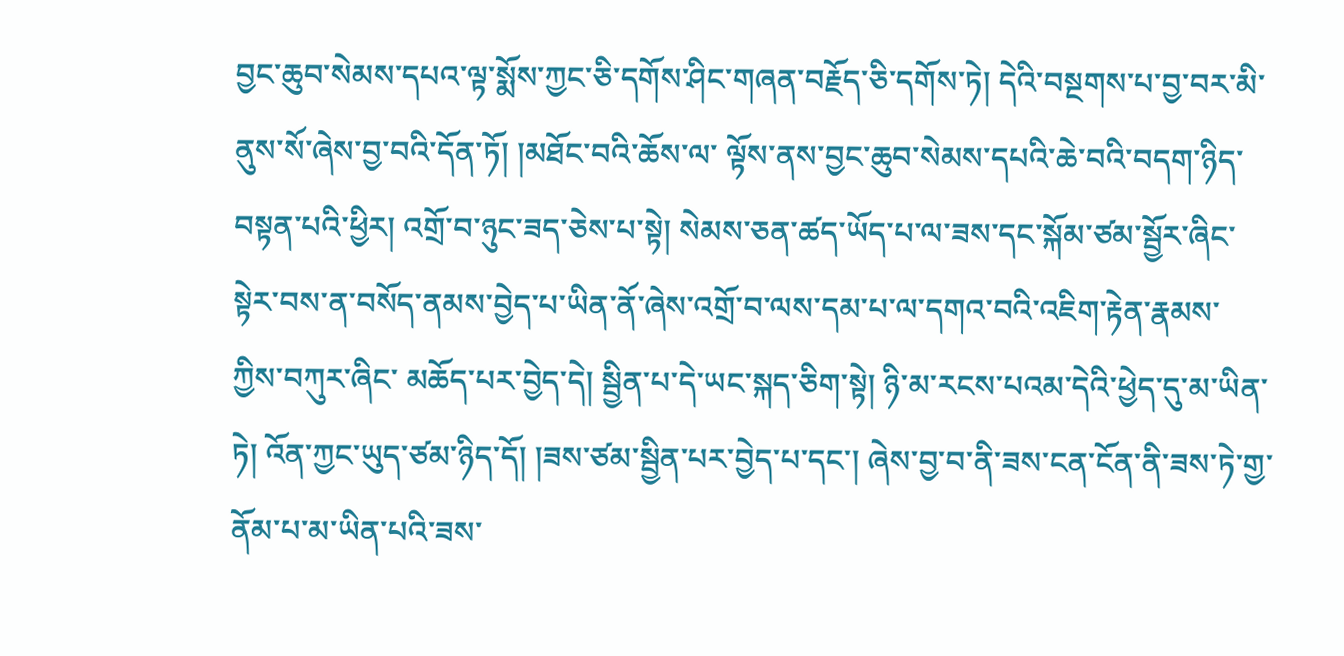བྱང་ཆུབ་སེམས་དཔའ་ལྟ་སྨོས་ཀྱང་ཅི་དགོས་ཤིང་གཞན་བརྗོད་ཅི་དགོས་ཏེ། དེའི་བསྔགས་པ་བྱ་བར་མི་ནུས་སོ་ཞེས་བྱ་བའི་དོན་ཏོ། །མཐོང་བའི་ཆོས་ལ་ ལྟོས་ནས་བྱང་ཆུབ་སེམས་དཔའི་ཆེ་བའི་བདག་ཉིད་བསྟན་པའི་ཕྱིར། འགྲོ་བ་ཉུང་ཟད་ཅེས་པ་སྟེ། སེམས་ཅན་ཚད་ཡོད་པ་ལ་ཟས་དང་སྐོམ་ཙམ་སྦྱོར་ཞིང་སྟེར་བས་ན་བསོད་ནམས་བྱེད་པ་ཡིན་ནོ་ཞེས་འགྲོ་བ་ལས་དམ་པ་ལ་དགའ་བའི་འཇིག་རྟེན་རྣམས་ཀྱིས་བཀུར་ཞིང་ མཆོད་པར་བྱེད་དེ། སྦྱིན་པ་དེ་ཡང་སྐད་ཅིག་སྟེ། ཉི་མ་རངས་པའམ་དེའི་ཕྱེད་དུ་མ་ཡིན་ཏེ། འོན་ཀྱང་ཡུད་ཙམ་ཉིད་དོ། །ཟས་ཙམ་སྦྱིན་པར་བྱེད་པ་དང་། ཞེས་བྱ་བ་ནི་ཟས་ངན་ངོན་ནི་ཟས་ཏེ་གྱ་ནོམ་པ་མ་ཡིན་པའི་ཟས་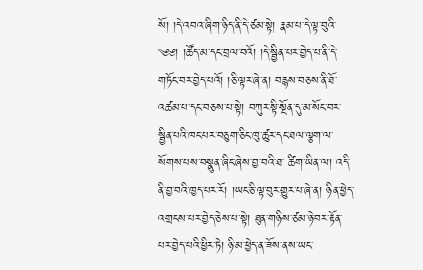སོ། །དེ་འབའ་ཞིག་ཉིད་ནི་དེ་ཙམ་སྟེ། རྣམ་པ་དེ་ལྟ་བུའི་ ༄༅། །ཚོད་མ་དང་བྲལ་བའོ། །དེ་སྦྱིན་པར་བྱེད་པ་ནི་དེ་གཏོང་བར་བྱེད་པའོ། །ཅི་ལྟར་ཞེ་ན། བརྙས་བཅས་ནི་ཐོ་འཚམ་པ་དང་བཅས་པ་སྟེ། བཀུར་སྟི་སྔོན་དུ་མ་སོང་བར་སྦྱིན་པའི་ཁང་པར་བཅུག་ཅིང་ཁུ་ཚུར་དང་ཐལ་ལྕག་ལ་སོགས་པས་བསྣུན་ཞིང་ཞེས་བྱ་བའི་ཐ་ ཚིག་ཡིན་ལ། འདི་ནི་བྱ་བའི་ཁྱད་པར་རོ། །ཡང་ཅི་ལྟ་བུར་གྱུར་པ་ཞེ་ན། ཉིན་ཕྱེད་འགྲངས་པར་བྱེད་ཅེས་པ་སྟེ། ཐུན་གཉིས་ཙམ་ཉེ་བར་རྟོན་པར་བྱེད་པའི་ཕྱིར་ཏེ། ཉི་མ་ཕྱེད་ན་ཟོས་ནས་ཡང་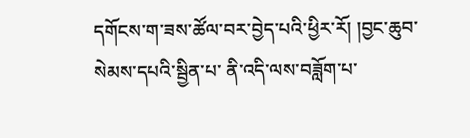དགོངས་ག་ཟས་ཚོལ་བར་བྱེད་པའི་ཕྱིར་རོ། །བྱང་ཆུབ་སེམས་དཔའི་སྦྱིན་པ་ ནི་འདི་ལས་བཟློག་པ་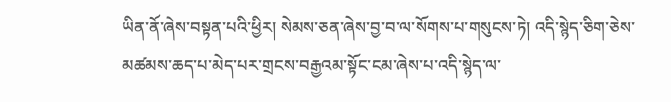ཡིན་ནོ་ཞེས་བསྟན་པའི་ཕྱིར། སེམས་ཅན་ཞེས་བྱ་བ་ལ་སོགས་པ་གསུངས་ཏེ། འདི་སྙེད་ཅིག་ཅེས་མཚམས་ཆད་པ་མེད་པར་གྲངས་བརྒྱའམ་སྟོང་ངམ་ཞེས་པ་འདི་སྙེད་ལ་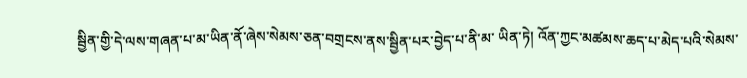སྦྱིན་གྱི་དེ་ལས་གཞན་པ་མ་ཡིན་ནོ་ཞེས་སེམས་ཅན་བགྲངས་ནས་སྦྱིན་པར་བྱེད་པ་ནི་མ་ ཡིན་ཏེ། འོན་ཀྱང་མཚམས་ཆད་པ་མེད་པའི་སེམས་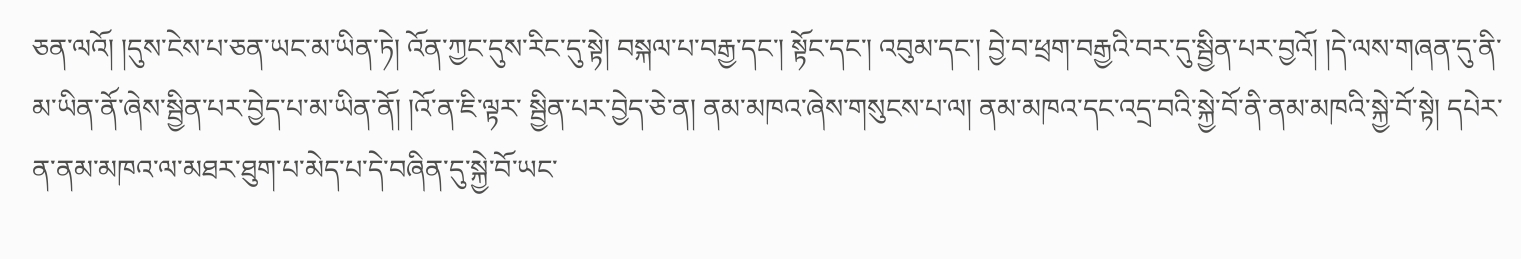ཅན་ལའོ། །དུས་ངེས་པ་ཅན་ཡང་མ་ཡིན་ཏེ། འོན་ཀྱང་དུས་རིང་དུ་སྟེ། བསྐལ་པ་བརྒྱ་དང་། སྟོང་དང་། འབུམ་དང་། བྱེ་བ་ཕྲག་བརྒྱའི་བར་དུ་སྦྱིན་པར་བྱའོ། །དེ་ལས་གཞན་དུ་ནི་མ་ཡིན་ནོ་ཞེས་སྦྱིན་པར་བྱེད་པ་མ་ཡིན་ནོ། །འོ་ན་ཇི་ལྟར་ སྦྱིན་པར་བྱེད་ཅེ་ན། ནམ་མཁའ་ཞེས་གསུངས་པ་ལ། ནམ་མཁའ་དང་འདྲ་བའི་སྐྱེ་བོ་ནི་ནམ་མཁའི་སྐྱེ་བོ་སྟེ། དཔེར་ན་ནམ་མཁའ་ལ་མཐར་ཐུག་པ་མེད་པ་དེ་བཞིན་དུ་སྐྱེ་བོ་ཡང་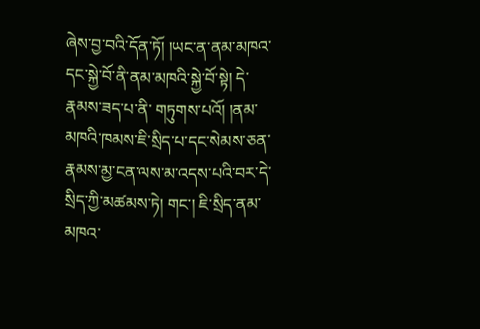ཞེས་བྱ་བའི་དོན་ཏོ། །ཡང་ན་ནམ་མཁའ་དང་སྐྱེ་བོ་ནི་ནམ་མཁའི་སྐྱེ་བོ་སྟེ། དེ་རྣམས་ཟད་པ་ནི་ གཏུགས་པའོ། །ནམ་མཁའི་ཁམས་ཇི་སྲིད་པ་དང་སེམས་ཅན་རྣམས་མྱ་ངན་ལས་མ་འདས་པའི་བར་དེ་སྲིད་ཀྱི་མཚམས་ཏེ། གང་། ཇི་སྲིད་ནམ་མཁའ་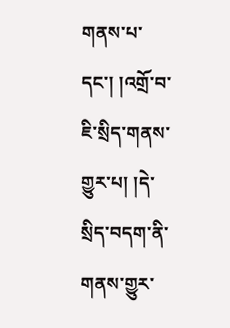གནས་པ་དང་། །འགྲོ་བ་ཇི་སྲིད་གནས་གྱུར་པ། །དེ་སྲིད་བདག་ནི་གནས་གྱུར་